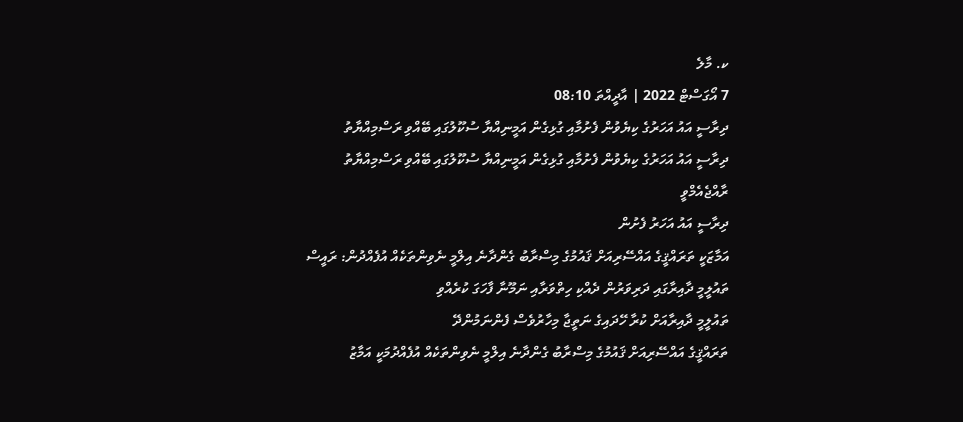ކ. މާލެ
7 އޯގަސްޓް 2022 | އާދީއްތަ 08:10
ދިރާސީ އައު އަހަރުގެ ކިޔެވުން ފެށުމާއި ގުޅިގެން އަމީނިއްޔާ ސުކޫލުގައި ބޭއްވި ރަސްމިއްޔާތު
ދިރާސީ އައު އަހަރުގެ ކިޔެވުން ފެށުމާއި ގުޅިގެން އަމީނިއްޔާ ސުކޫލުގައި ބޭއްވި ރަސްމިއްޔާތު
ރާއްޖެއެމްވީ
ދިރާސީ އައު އަހަރު ފެށުން
އަމާޒަކީ ތަރައްޤީގެ އައްސޭރިއަށް ޤައުމުގެ މިސްރާބު ގެންދާނެ އިލްމީ ނެވިންތަކެއް އުފެއްދުން: ރައީސް
ތައުލީމީ ދާއިރާގައި ދަރިވަރުން ދެއްކި ހިތްވަރާއި ނަމޫނާ ފާހަގަ ކުރެއްވި
ތައުލީމީ ދާއިރާއަށް ކުރާ ހޭދައިގެ ނަތީޖާ މިހާރުވެސް ފެންނަމުންދޭ
ތަރައްޤީގެ އައްސޭރިއަށް ޤައުމުގެ މިސްރާބު ގެންދާނެ އިލްމީ ނެވިންތަކެއް އުފެއްދުމަކީ އަމާޒު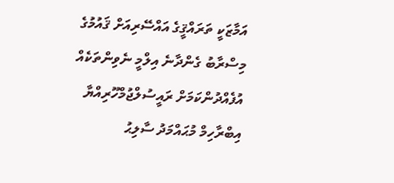އަމާޒަކީ ތަރައްޤީގެ އައްސޭރިއަށް ޤައުމުގެ މިސްރާބު ގެންދާނެ އިލްމީ ނެވިންތަކެއް އުފެއްދުންކަމަށް ރައީސުލްޖުމްހޫރިއްޔާ އިބްރާހިމް މުޙައްމަދު ސާލިޙު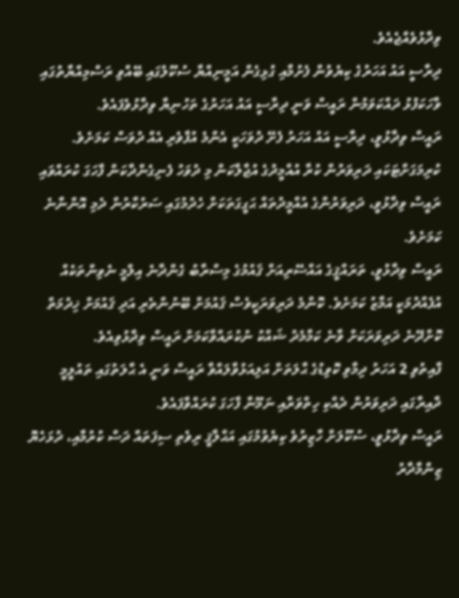ވިދާޅުވެއްޖެއެވެ.
ދިރާސީ އައު އަހަރުގެ ކިޔެވުން ފެށުމާއި ގުޅިގެން އަމީނިއްޔާ ސުކޫލުގައި ބޭއްވި ރަސްމިއްޔާތުގައި ވާހަކަފުޅު ދައްކަވަމުން ރައީސް ވަނީ ދިރާސީ އައު އަހަރުގެ ތަހުނިޔާ ވިދާޅުވެފައެވެ.
ރައީސް ވިދާޅުވީ، ދިރާސީ އައު އަހަރު ފެށޭ ދުވަހަކީ އެންމެ އުފާވެރި އެއް ދުވަސް ކަމަށެވެ. ކުރިމަގަށްޓަކައި ދަރިވަރުން ކުރާ އުއްމީދުގެ އުޖާލާކަން މި ދުވަހު ފެނިގެންދާކަން ފާހަގަ ކުރައްވައި ރައީސް ވިދާޅުވީ، ދަރިވަރުންގެ އުއްމީދުތައް ޙަގީގަތަކަށް ހެދުމުގައި ސަރުކާރުން ދެމި އޮންނާނެ ކަމަށެވެ.
ރައީސް ވިދާޅުވީ، ތަރައްޤީގެ އައްސޭރިއަށް ޤައުމުގެ މިސްރާބު ގެންދާނެ އިލްމީ ނެވިންތަކެއް އުފެއްދުމަކީ އަމާޒު ކަމަށެވެ. ކޮންމެ ދަރިވަރަކީވެސް ޤައުމަށް ބޭނުންތެރި އަދި ޤައުމަށް ޚިދުމަތް ކޮށްދޭނެ ދަރިވަރަކަށް ވާނެ ކަމާމެދު ޝައްކު ނުކުރައްވާކަމަށް ރައީސް ވިދާޅުވިއެވެ.
ފާއިތުވި 2 އަހަރު ދިމާވި ކޮވިޑުގެ ޙާލަތަށް އަލިއަޅުވާލައްވާ ރައީސް ވަނީ އެ ޙާލަތުގައި ތައުލީމީ ދާއިރާގައި ދަރިވަރުން ދެއްކި ހިތްވަރާއި ނަމޫނާ ފާހަގަ ކުރައްވާފައެވެ.
ރައީސް ވިދާޅުވީ، ސުކޫލަށް ހާޒިރުވެ ކިޔެވުމުގައި އަޙްލާޤީ ރިވެތި ސިފަތައް ދަސް ކުރުމާއި، ދުޅަހެޔޮ ޒިންމާދާރު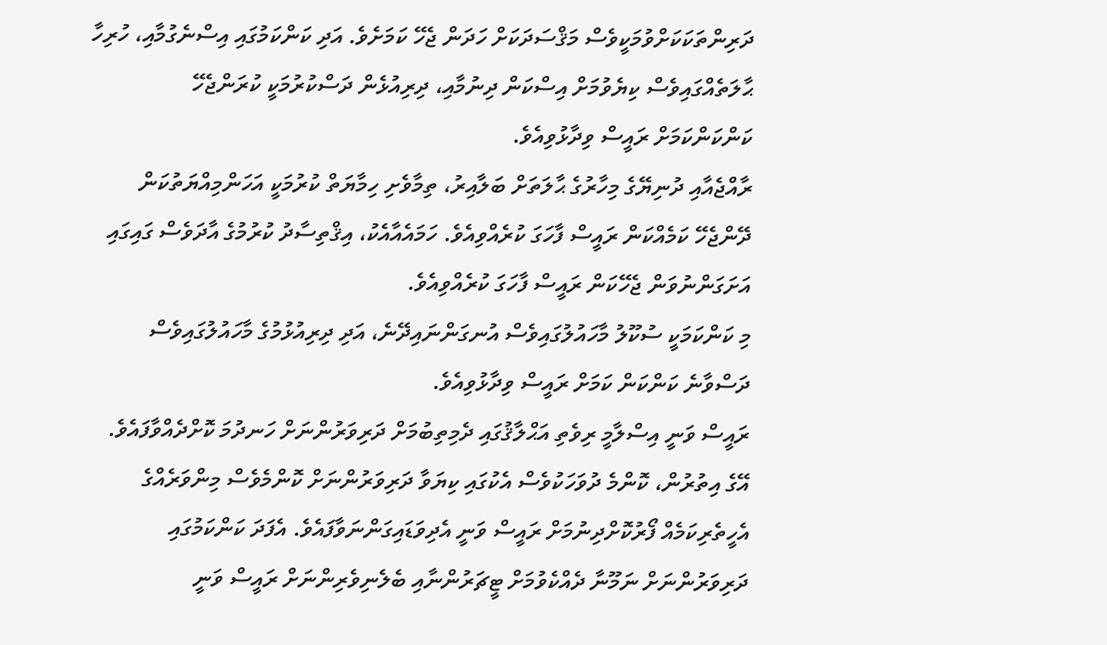ދަރިންތަކަކަށްވުމަކީވެސް މަޤްސަދަކަށް ހަދަން ޖެހޭ ކަމަށެވެ. އަދި ކަންކަމުގައި އިސްނެގުމާއި، ހުރިހާ ޙާލަތެއްގައިވެސް ކިޔެވުމަށް އިސްކަން ދިނުމާއި، ދިރިއުޅެން ދަސްކުރުމަކީ ކުރަންޖެހޭ ކަންކަންކަމަށް ރައީސް ވިދާޅުވިއެވެ.
ރާއްޖެއާއި ދުނިޔޭގެ މިހާރުގެ ޙާލަތަށް ބަލާއިރު، ތިމާވެށި ހިމާޔަތް ކުރުމަކީ އަހަންމިއްޔަތުކަން ދޭންޖެހޭ ކަމެއްކަން ރައީސް ފާހަގަ ކުރެއްވިއެވެ. ހަމައެއާއެކު، އިޤްތިސާދު ކުރުމުގެ އާދަވެސް ގައިގައި އަށަގަންނުވަން ޖެހޭކަން ރައީސް ފާހަގަ ކުރެއްވިއެވެ.
މި ކަންކަމަކީ ސުކޫލު މާހައުލުގައިވެސް އުނގަންނައިދޭނެ، އަދި ދިރިއުޅުމުގެ މާހައުލުގައިވެސް ދަސްވާނެ ކަންކަން ކަމަށް ރައީސް ވިދާޅުވިއެވެ.
ރައީސް ވަނީ އިސްލާމީ ރިވެތި އަޙްލާޤުގައި ދެމިތިބުމަށް ދަރިވަރުންނަށް ހަނދުމަ ކޮށްދެއްވާފައެވެ.
އޭގެ އިތުރުން، ކޮންމެ ދުވަހަކުވެސް އެކުގައި ކިޔަވާ ދަރިވަރުންނަށް ކޮންމެވެސް މިންވަރެއްގެ އެހީތެރިކަމެއް ފޯރުކޮށްދިނުމަށް ރައީސް ވަނީ އެދިވަޑައިގަންނަވާފައެވެ. އެފަދަ ކަންކަމުގައި ދަރިވަރުންނަށް ނަމޫނާ ދެއްކެވުމަށް ޓީޗަރުންނާއި ބެލެނިވެރިންނަށް ރައީސް ވަނީ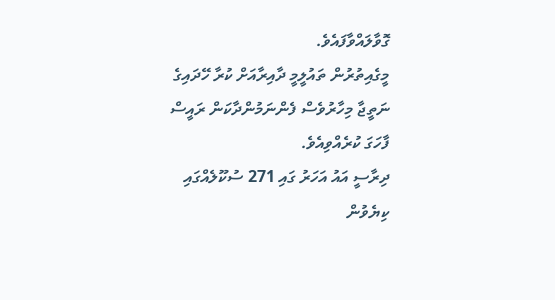ގޮވާލައްވާފައެވެ.
މީގެއިތުރުން ތައުލީމީ ދާއިރާއަށް ކުރާ ހޭދައިގެ ނަތީޖާ މިހާރުވެސް ފެންނަމުންދާކަން ރައީސް ފާހަގަ ކުރެއްވިއެވެ.
ދިރާސީ އައު އަހަރު ގައި 271 ސުކޫލެއްގައި ކިޔެވުން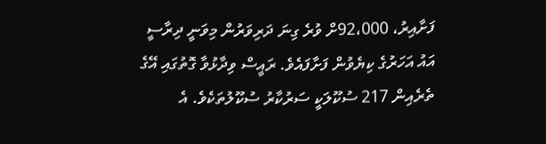ފަށާއިރު، 92،000ށް ވުރެ ގިނަ ދަރިވަރުން މިވަނީ ދިރާސީ އައު އަހަރުގެ ކިޔެވުން ފަށާފައެވެ. ރައީސް ވިދާޅުވާ ގޮތުގައި އޭގެ ތެރެއިން 217 ސުކޫލަކީ ސަރުކާރު ސުކޫލުތަކެވެ. އެ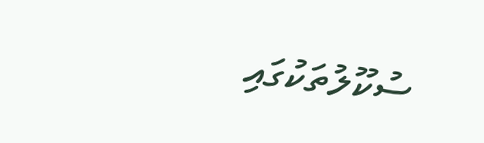ސުކޫލުތަކުގައި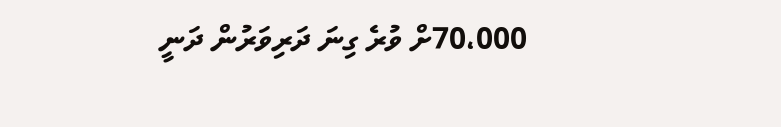70،000ށް ވުރެ ގިނަ ދަރިވަރުން ދަނީ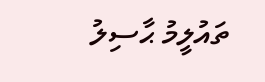ތައުލީމު ޙާސިލު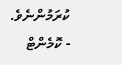ކުރަމުންނެވެ.
- ކޮމެންޓް